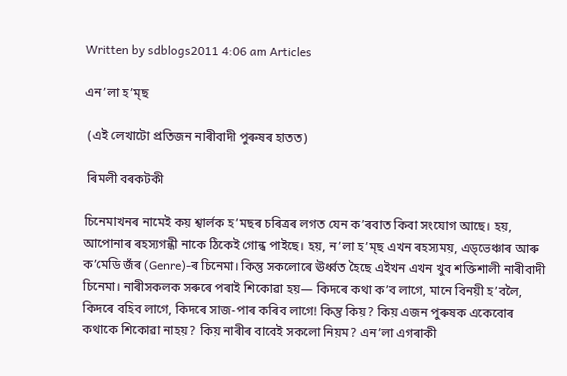Written by sdblogs2011 4:06 am Articles

এন’লা হ’ম্‌ছ

 (এই লেখাটো প্ৰতিজন নাৰীবাদী পুৰুষৰ হাতত)

 ৰিমলী বৰকটকী

চিনেমাখনৰ নামেই কয় শ্বাৰ্লক হ’মছৰ চৰিত্ৰৰ লগত যেন ক’ৰবাত কিবা সংযোগ আছে। হয়, আপোনাৰ ৰহস্যগন্ধী নাকে ঠিকেই গোন্ধ পাইছে। হয়, ন’লা হ’ম্‌ছ এখন ৰহস্যময়, এড্‌ভেঞ্চাৰ আৰু ক’মেডি‍ জঁৰ (Genre)-ৰ চিনেমা। কিন্তু সকলোৰে ঊৰ্ধ্বত হৈছে এইখন এখন খুব শক্তিশালী নাৰীবাদী চিনেমা। নাৰীসকলক সৰুৰে পৰাই শিকোৱা হয়— কিদৰে কথা ক’ব লাগে, মানে বিনয়ী হ’বলৈ, কিদৰে বহিব লাগে, কিদৰে সাজ-পাৰ কৰিব লাগে! কিন্তু কিয়? কিয় এজন পুৰুষক একেবোৰ কথাকে শিকোৱা নাহয়? কিয় নাৰীৰ বাবেই সকলো নিয়ম? এন’লা এগৰাকী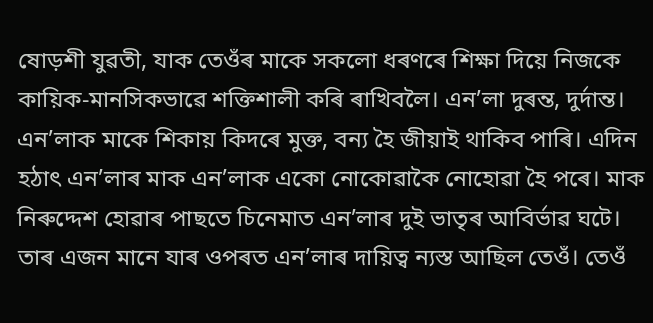ষোড়শী যুৱতী, যাক তেওঁৰ মাকে সকলো ধৰণৰে শিক্ষা দিয়ে নিজকে কায়িক-মানসিকভাৱে শক্তিশালী কৰি ৰাখিবলৈ। এন’লা দুৰন্ত, দুৰ্দান্ত। এন’লাক মাকে শিকায় কিদৰে মুক্ত, বন্য হৈ জীয়াই থাকিব পাৰি। এদিন হঠাৎ এন’লাৰ মাক এন’লাক একো নোকোৱাকৈ নোহোৱা হৈ পৰে। মাক নিৰুদ্দেশ হোৱাৰ পাছতে চিনেমাত এন’লাৰ দুই ভাতৃৰ আবি‍ৰ্ভাৱ ঘটে। তাৰ এজন মানে যাৰ ওপৰত এন’লাৰ দায়িত্ব ন্যস্ত আছিল তেওঁ। তেওঁ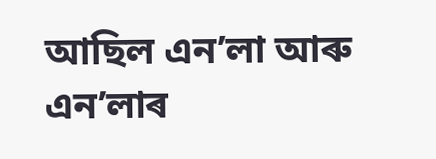আছিল এন’লা আৰু এন’লাৰ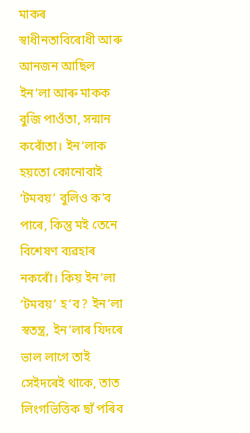মাকৰ স্বাধীনতাবিৰোধী আৰু আনজন আছিল ইন’লা আৰু মাকক বুজি পাওঁতা, সন্মান কৰোঁতা। ইন’লাক হয়তো কোনোবাই ‘টমবয়’ বুলিও ক’ব পাৰে, কিন্তু মই তেনে বিশেষণ ব্যৱহাৰ নকৰোঁ। কিয় ইন’লা ‘টমবয়’ হ’ব? ইন’লা স্বতন্ত্ৰ, ইন’লাৰ যিদৰে ভাল লাগে তাই সেইদৰেই থাকে, তাত লিংগভিত্তিক ছাঁ‌ পৰিব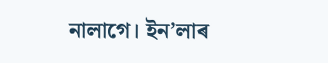নালাগে। ইন’লাৰ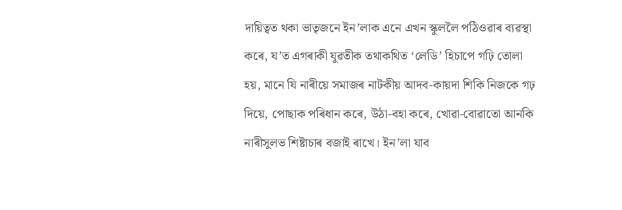দায়িত্বত থকা ভাতৃজনে ইন’লাক এনে এখন স্কুললৈ পঠিওৱাৰ ব্যৱস্থা কৰে, য’ত এগৰাকী যুৱতীক তথাকথিত ‘লেডি‍’ হিচাপে গঢ়ি তোলা হয়, মানে যি নাৰীয়ে সমাজৰ নাটকীয় আদব-কায়দা শিকি নিজকে গঢ় দিয়ে, পোছাক পৰিধান কৰে, উঠা-বহা কৰে, খোৱা-বোৱাতো আনকি নাৰীসুলভ শিষ্টাচাৰ বজাই ৰাখে। ইন’লা যাব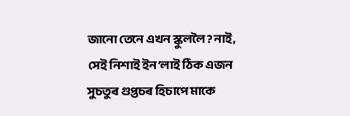জানো তেনে এখন স্কুললৈ? নাই, সেই নিশাই ইন’লাই ঠিক এজন সুচতুৰ গুপ্তচৰ হিচাপে মাকে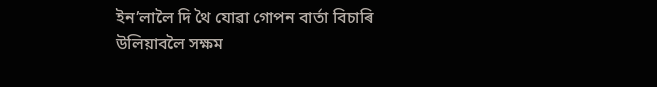ইন’লালৈ দি থৈ যোৱা গোপন বাৰ্তা বিচাৰি উলিয়াবলৈ সক্ষম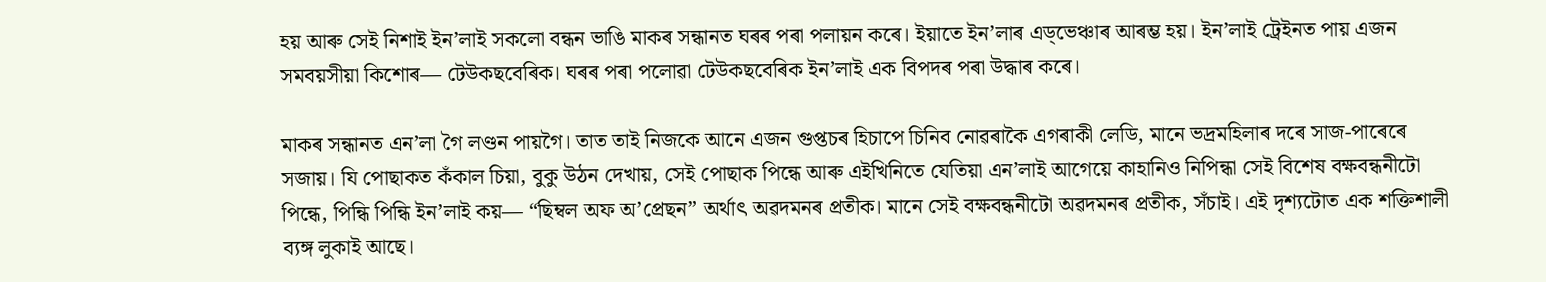হয় আৰু সেই নিশাই ইন’লাই সকলো বন্ধন ভাঙি মাকৰ সন্ধানত ঘৰৰ পৰা পলায়ন কৰে। ইয়াতে ইন’লাৰ এড্‌ভেঞ্চাৰ আৰম্ভ হয়। ইন’লাই ট্ৰেইনত পায় এজন সমবয়সীয়া কিশোৰ— টেউকছবেৰি‍ক। ঘৰৰ পৰা পলোৱা টেউকছবেৰি‍ক ইন’লাই এক বিপদৰ পৰা উদ্ধাৰ কৰে।

মাকৰ সন্ধানত এন’লা গৈ লণ্ডন পায়গৈ। তাত তাই নিজকে আনে এজন গুপ্তচৰ হিচাপে চিনিব নোৱৰাকৈ এগৰাকী লেডি, মানে ভদ্ৰমহিলাৰ দৰে সাজ-পাৰেৰে সজায়। যি পোছাকত কঁ‌কাল চিয়া, বুকু উঠন দেখায়, সেই পোছাক পিন্ধে আৰু এইখিনিতে যেতিয়া এন’লাই আগেয়ে কাহানিও নিপিন্ধা সেই বিশেষ বক্ষবন্ধনীটো পিন্ধে, পিন্ধি পিন্ধি ইন’লাই কয়— “ছি‍ম্বল অফ অ’প্ৰেছন” অৰ্থাৎ অৱদমনৰ প্ৰতীক। মানে সেই বক্ষবন্ধনীটো অৱদমনৰ প্ৰতীক, সঁ‌চাই। এই দৃশ্যটোত এক শক্তিশালী ব্যঙ্গ লুকাই আছে।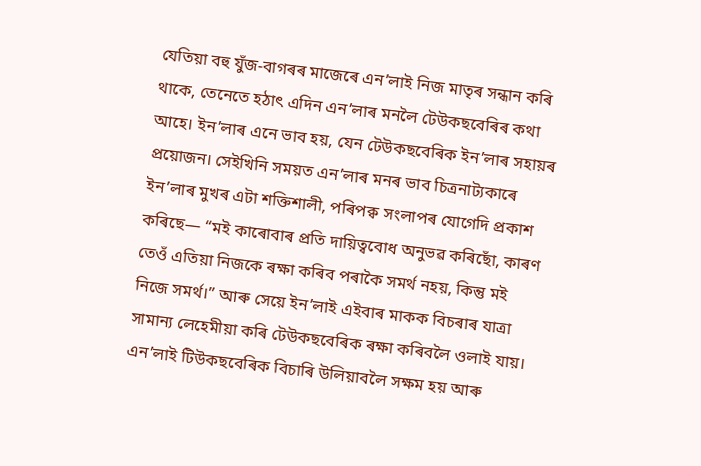যেতিয়া বহু যুঁজ-বাগৰৰ মাজেৰে এন’লাই নিজ মাতৃৰ সন্ধান কৰি থাকে, তেনেতে হঠাৎ এদিন এন’লাৰ মনলৈ টেউকছবেৰি‍ৰ কথা আহে। ইন’লাৰ এনে ভাব হয়, যেন টেউকছবেৰি‍ক ইন’লাৰ সহায়ৰ প্ৰয়োজন। সেইখিনি সময়ত এন’লাৰ মনৰ ভাব চিত্ৰনাট্যকাৰে ইন’লাৰ মুখৰ এটা শক্তিশালী, পৰিপক্ব সংলাপৰ যোগেদি প্ৰকাশ কৰিছে— “মই কাৰোবাৰ প্ৰতি দায়িত্ববোধ অনুভৱ কৰিছোঁ, কাৰণ তেওঁ এতিয়া নিজকে ৰক্ষা কৰিব পৰাকৈ সমৰ্থ নহয়, কিন্তু মই নিজে সমৰ্থ।” আৰু সেয়ে ইন’লাই এইবাৰ মাকক বিচৰাৰ যাত্ৰা সামান্য লেহেমীয়া কৰি টেউকছবেৰি‍ক ৰক্ষা কৰিবলৈ ওলাই যায়। এন’লাই টিউকছবেৰি‍ক বিচাৰি উলিয়াবলৈ সক্ষম হয় আৰু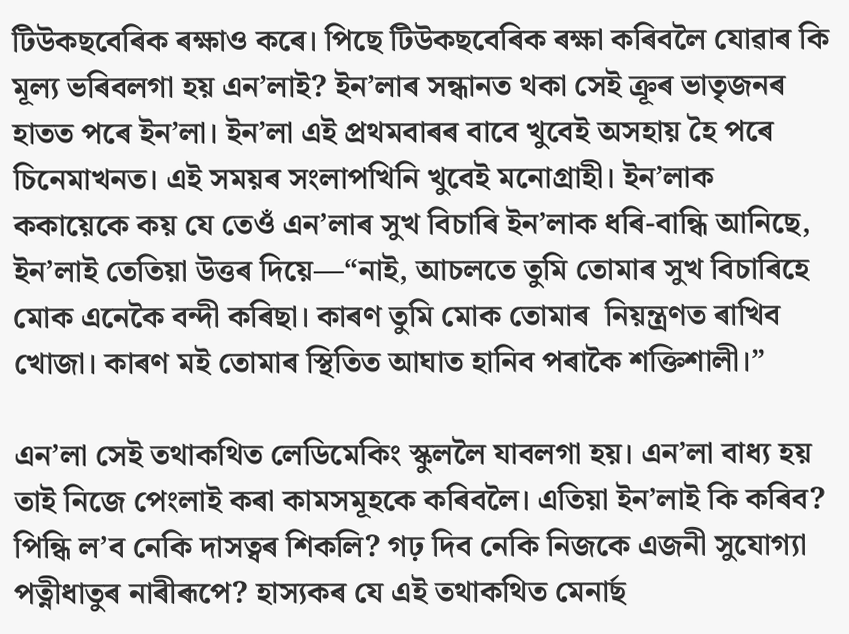টিউকছবেৰি‍ক ৰক্ষাও কৰে। পিছে টিউকছবেৰি‍ক ৰক্ষা কৰিবলৈ যোৱাৰ কি মূল্য ভৰিবলগা হয় এন’লাই? ইন’লাৰ সন্ধানত থকা সেই ক্ৰূৰ ভাতৃজনৰ হাতত পৰে ইন’লা। ইন’লা এই প্ৰথমবাৰৰ বাবে খুবেই অসহায় হৈ পৰে চিনেমাখনত। এই সময়ৰ সংলাপখিনি খুবেই মনোগ্ৰাহী। ইন’লাক ককায়েকে কয় যে তেওঁ এন’লাৰ সুখ বিচাৰি ইন’লাক ধৰি-বান্ধি আনিছে, ইন’লাই তেতিয়া উত্তৰ দিয়ে—“নাই, আচলতে তুমি তোমাৰ সুখ বিচাৰিহে মোক এনেকৈ বন্দী কৰিছা। কাৰণ তুমি মোক তোমাৰ  নিয়ন্ত্ৰণত ৰাখিব খোজা। কাৰণ মই তোমাৰ স্থিতিত আঘাত হানিব পৰাকৈ শক্তিশালী।”

এন’লা সেই তথাকথিত লেডি‍মেকিং স্কুললৈ যাবলগা হয়। এন’লা বাধ্য হয় তাই নিজে পেংলাই কৰা কামসমূহকে কৰিবলৈ। এতিয়া ইন’লাই কি কৰিব? পিন্ধি ল’ব নেকি দাসত্বৰ শিকলি? গঢ় দিব নেকি নিজকে এজনী সুযোগ্যা পত্নীধাতুৰ নাৰীৰূপে? হাস্যকৰ যে এই তথাকথিত মেনাৰ্ছ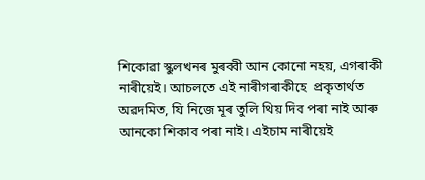শিকোৱা স্কুলখনৰ মুৰব্বী আন কোনো নহয়, এগৰাকী নাৰীয়েই। আচলতে এই নাৰীগৰাকীহে  প্ৰকৃতাৰ্থত অৱদমিত, যি নিজে মূৰ তুলি থিয় দিব পৰা নাই আৰু আনকো শিকাব পৰা নাই। এইচাম নাৰীয়েই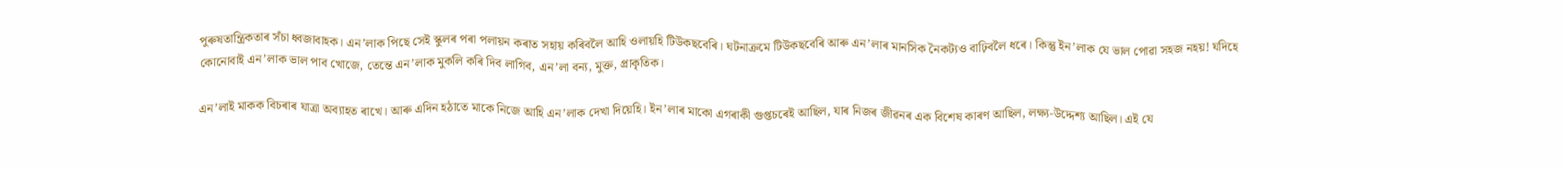পুৰুষতান্ত্ৰিকতাৰ সঁ‌চা ধ্বজাবাহক। এন’লাক পিছে সেই স্কুলৰ পৰা পলায়ন কৰাত সহায় কৰিবলৈ আহি ওলায়হি টিউকছবেৰি‍। ঘটনাক্ৰমে টিউকছবেৰি‍ আৰু এন’লাৰ মানসিক নৈকট্যও বাঢ়িবলৈ ধৰে। কিন্তু ইন’লাক যে ভাল পোৱা সহজ নহয়! যদিহে কোনোবাই এন’লাক ভাল পাব খোজে, তেন্তে এন’লাক মুকলি কৰি দিব লাগিব, এন’লা বন্য, মুক্ত, প্ৰাকৃতিক।

এন’লাই মাকক বিচৰাৰ যাত্ৰা অব্যাহত ৰাখে। আৰু এদিন হঠাতে মাকে নিজে আহি এন’লাক দেখা দিয়েহি। ইন’লাৰ মাকো এগৰাকী গুপ্তচৰেই আছিল, যাৰ নিজৰ জীৱনৰ এক বিশেষ কাৰণ আছিল, লক্ষ্য-উদ্দেশ্য আছিল। এই যে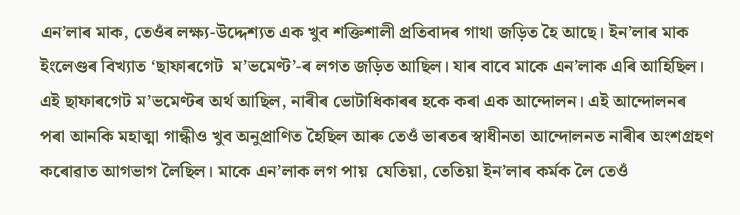এন’লাৰ মাক, তেওঁৰ লক্ষ্য-উদ্দেশ্যত এক খুব শক্তিশালী প্ৰতিবাদৰ গাথা জড়িত হৈ আছে। ইন’লাৰ মাক ইংলেণ্ডৰ বিখ্যাত ‘ছাফাৰগেট  ম’ভমেণ্ট’-ৰ লগত জড়িত আছিল। যাৰ বাবে মাকে এন’লাক এৰি আহিছিল। এই ছাফাৰগেট ম’ভমেণ্টৰ অৰ্থ আছিল, নাৰীৰ ভোটাধিকাৰৰ হকে কৰা এক আন্দোলন। এই আন্দোলনৰ পৰা আনকি মহাত্মা গান্ধীও খুব অনুপ্ৰাণিত হৈছিল আৰু তেওঁ ভাৰতৰ স্বাধীনতা আন্দোলনত নাৰীৰ অংশগ্ৰহণ কৰোৱাত আগভাগ লৈছিল। মাকে এন’লাক লগ পায়  যেতিয়া, তেতিয়া ইন’লাৰ কৰ্মক লৈ তেওঁ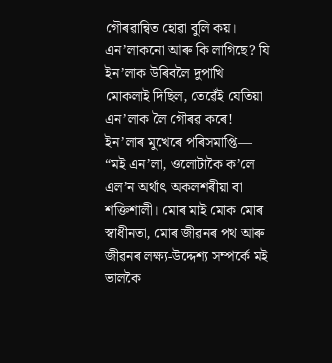গৌৰৱান্বিত হোৱা বুলি কয়। এন’লাকনো আৰু কি লাগিছে? যি ইন’লাক উৰিবলৈ দুপাখি মোকলাই দিছিল, তেৱেঁই যেতিয়া এন’লাক লৈ গৌৰৱ কৰে! ইন’লাৰ মুখেৰে পৰিসমাপ্তি— “মই এন’লা, ওলোটাকৈ ক’লে এল’ন অৰ্থাৎ অকলশৰীয়া বা শক্তিশালী। মোৰ মাই মোক মোৰ স্বাধীনতা, মোৰ জীৱনৰ পথ আৰু জীৱনৰ লক্ষ্য-উদ্দেশ্য সম্পৰ্কে মই ভালকৈ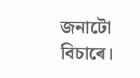জনাটো বিচাৰে।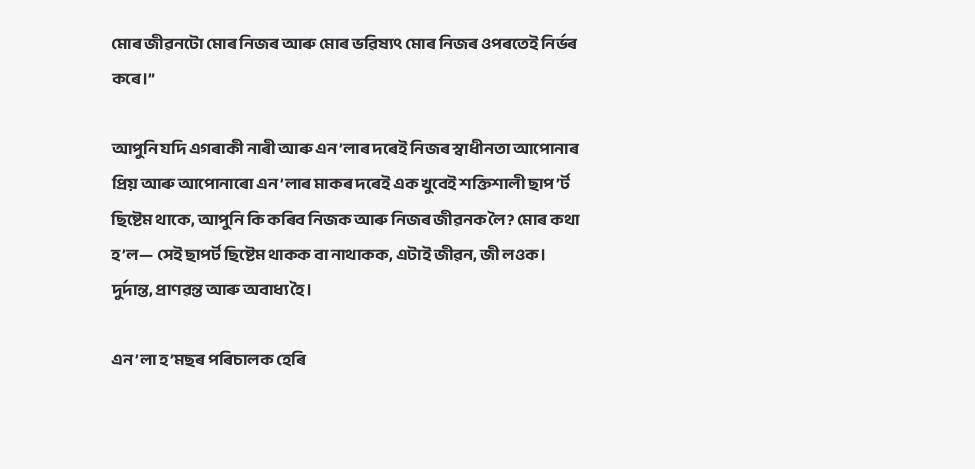মোৰ জীৱনটো মোৰ নিজৰ আৰু মোৰ ভৱিষ্যৎ মোৰ নিজৰ ওপৰতেই নিৰ্ভৰ কৰে।”

আপুনি যদি এগৰাকী নাৰী আৰু এন’লাৰ দৰেই নিজৰ স্বাধীনতা আপোনাৰ প্ৰিয় আৰু আপোনাৰো এন’লাৰ মাকৰ দৰেই এক খুবেই শক্তিশালী ছাপ’ৰ্ট ছি‍ষ্টেম থাকে, আপুনি কি কৰিব নিজক আৰু নিজৰ জীৱনক লৈ? মোৰ কথা হ’ল— সেই ছাপৰ্ট ছি‍ষ্টেম থাকক বা নাথাকক, এটাই জীৱন, জী লওক। দুৰ্দান্ত, প্ৰাণৱন্ত আৰু অবাধ্য হৈ।

এন’লা হ’মছৰ পৰিচালক হেৰি‍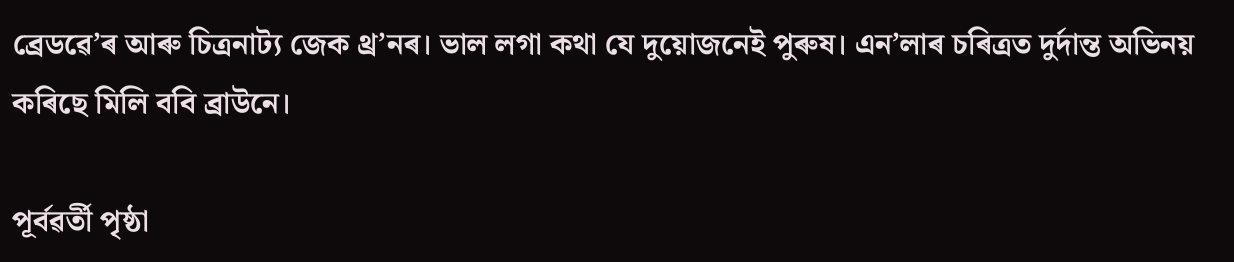ব্ৰেডৱে’ৰ আৰু চিত্ৰনাট্য জেক থ্ৰ’নৰ। ভাল লগা কথা যে দুয়োজনেই পুৰুষ। এন’লাৰ চৰিত্ৰত দুৰ্দান্ত অভিনয় কৰিছে মিলি ববি‍ ব্ৰাউনে।

পূৰ্বৱৰ্তী পৃষ্ঠা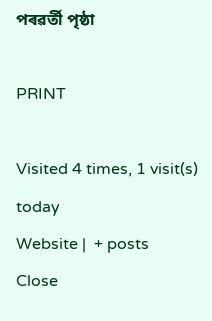পৰৱৰ্তী পৃষ্ঠা

PRINT

Visited 4 times, 1 visit(s) today
Website |  + posts
Close